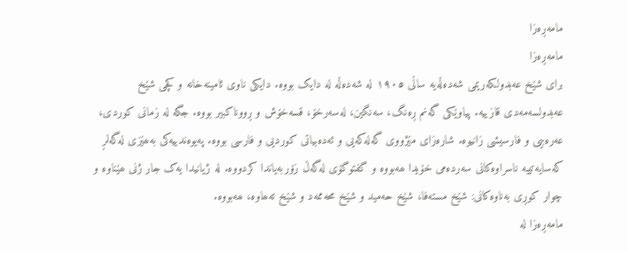مامەڕەزا
مامەڕەزا
برای شێخ عەبدولکەریمی شەدەڵەیە ساڵی ١٩٠٥ لە شەدەڵە لە دایک بووە. دایکی ناوی ئامینەخانە و کچی شێخ عەبدولسەمەدی قازییە. پیاوێکی گەنم ڕەنگ، سەنگین، لەسەرخۆ، قسەخۆش و ڕووناکبیر بووە. جگە لە زمانی کوردی، عەرەبیی و فارسیشی زانیوە. شارەزای مێژووی گەلەکەیی و ئەدەبیاتی کوردیی و فارسی بووە. پەیوەندییەکی بەھێزی لەگەلڕ کەسایەتییە ناسراوەکانی سەردەمی خۆیدا ھەبووە و گفتوگۆی لەگەڵ زۆربەیاندا کردووە. لە ژیانیدا یەک جار ژنی ھێناوە و چوار کوڕی بەناوەکانی: شێخ مستەفا، شێخ حەمید و شێخ محەممەد و شێخ تەھاوە، ھەبووە.
مامەڕەزا لە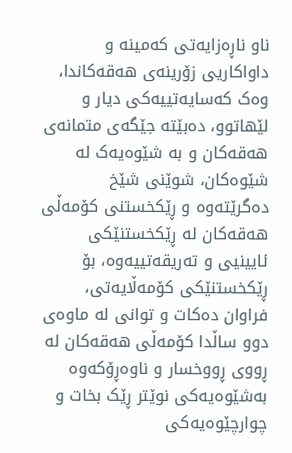ناو ناڕەزایەتی کەمینە و داواکاریی زۆرینەی ھەقەکاندا، وەک کەسایەتییەکی دیار و لێھاتوو، دەبێتە جێگەی متمانەی ھەقەکان و بە شێوەیەک لە شێوەکان، شوێنی شێخ دەگرێتەوە و ڕێکخستنی کۆمەڵی ھەقەکان لە ڕێکخستنێکی ئایینیی و تەریقەتییەوە، بۆ ڕێکخستنێکی کۆمەڵایەتی، فراوان دەکات و توانی لە ماوەی دوو ساڵدا کۆمەڵی ھەقەکان لە ڕووی ڕووخسار و ناوەڕۆکەوە بەشێوەیەکی نوێتر ڕێک بخات و چوارچێوەیەکی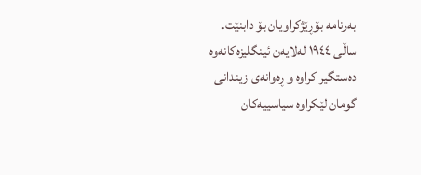بەرنامە بۆڕێژکراویان بۆ دابنێت.
ساڵی ١٩٤٤ لەلایەن ئینگلیزەکانەوە دەستگیر کراوە و ڕەوانەی زیندانی گومان لێکراوە سیاسییەکان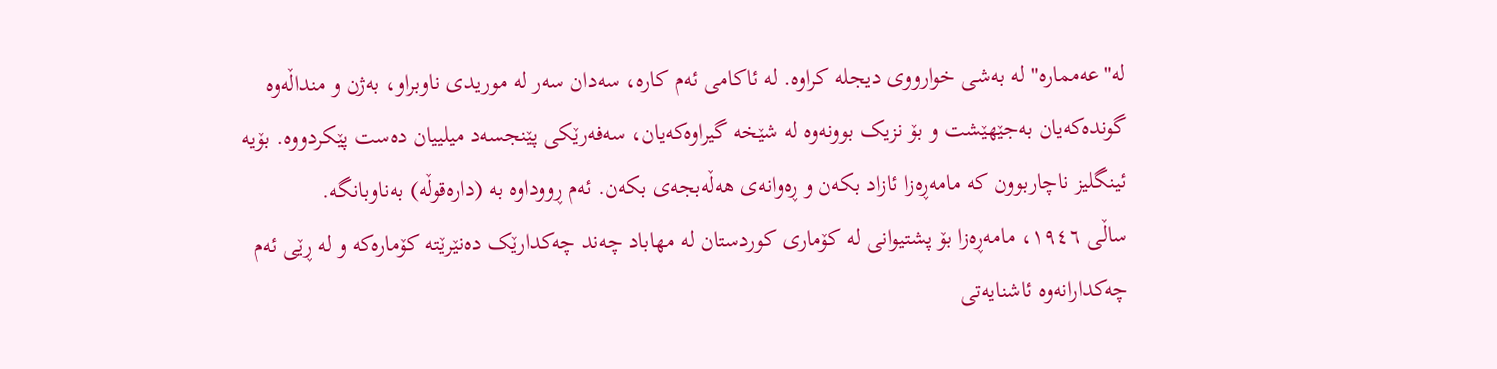لە"عەممارە" لە بەشی خوارووی دیجلە کراوە. لە ئاکامی ئەم کارە، سەدان سەر لە موریدی ناوبراو، بەژن و منداڵەوە گوندەکەیان بەجێھێشت و بۆ نزیک بوونەوە لە شێخە گیراوەکەیان، سەفەرێکی پێنجسەد میلییان دەست پێکردووە. بۆیە ئینگلیز ناچاربوون کە مامەڕەزا ئازاد بکەن و ڕەوانەی ھەڵەبجەی بکەن. ئەم ڕووداوە بە (دارەقوڵە) بەناوبانگە.
ساڵی ١٩٤٦، مامەڕەزا بۆ پشتیوانی لە کۆماری کوردستان لە مھاباد چەند چەکدارێک دەنێرێتە کۆمارەکە و لە ڕێی ئەم چەکدارانەوە ئاشنایەتی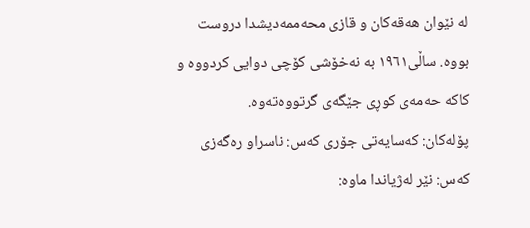لە نێوان ھەقەکان و قازی محەممەدیشدا دروست بووه. ساڵی١٩٦١ بە نەخۆشی کۆچی دوایی کردووە و کاکە حەمەی کوڕی جێگەی گرتووەتەوە.
پۆلەکان: کەسایەتی جۆری کەس: ناسراو رەگەزی کەس: نێر لەژیاندا ماوە: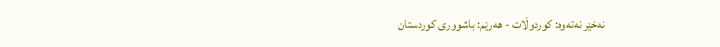نەخێر نەتەوە: کوردوڵات - هەرێم: باشووری کوردستان